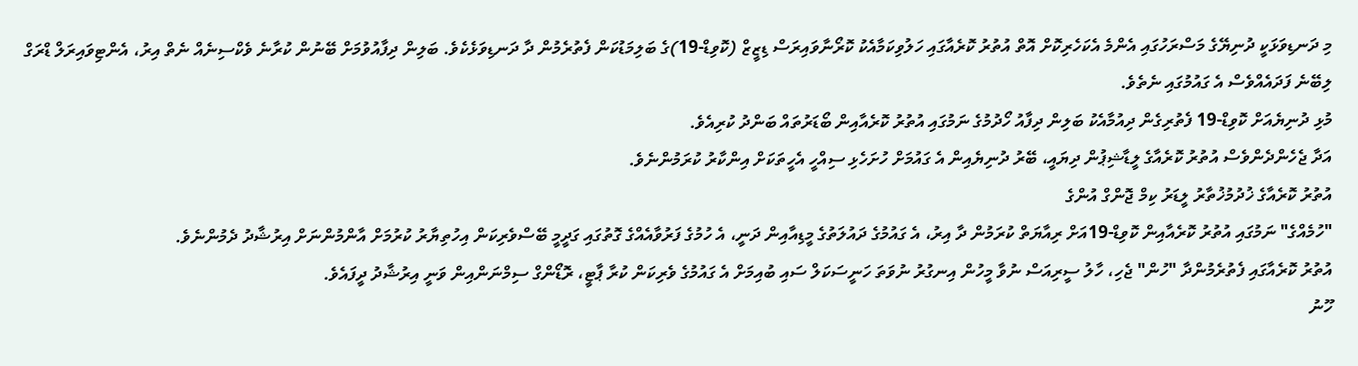މި ދަނޑިވަޅަކީ ދުނިޔޭގެ މަސްރަހުގައި އެންމެ އެކަހެރިކޮށް އޮތް އުތުރު ކޮރެއާގައި ހަލުވިކަމާއެކު ކޮރޯނާވައިރަސް ޑިޒީޒް (ކޮވިޑް-19)ގެ ބަލިމަޑުކަން ފެތުރެމުން ދާ ދަނޑިވަޅެކެވެ. ބަލިން ދިފާއުވުމަށް ބޭނުން ކުރާނެ ވެކްސިނެއް ނެތް އިރު، އެންޓިވައިރަލް ޑްރަގް ލިބޭނެ ފަދައެއްވެސް އެ ގައުމުގައި ނެތެވެ.
މުޅި ދުނިޔެއަށް ކޮވިޑް-19 ފެތުރިގެން ދިއުމާއެކު ބަލިން ދިފާއު ހޯދުމުގެ ނަމުގައި އުތުރު ކޮރެއާއިން ބޯޑަރުތައް ބަންދު ކުރިއެވެ.
އަދާ ޖެހެންދެންވެސް އުތުރު ކޮރެއާގެ ލީޑާޝިޕުން ދިޔައީ، ބޭރު ދުނިޔެއިން އެ ގައުމަށް ހުށަހެޅި ސިއްހީ އެހީތަކަށް އިންކާރު ކުރަމުންނެވެ.
އުތުރު ކޮރެއާގެ ޚުދުމުޚުތާރު ލީޑަރު ކިމް ޖޮންގް އުންގެ
"ހުމެއްގެ" ނަމުގައި އުތުރު ކޮރެއާއިން ކޮވިޑް-19އަށް ރިއާޔަތް ކުރަމުން ދާ އިރު، އެ ގައުމުގެ ދައުލަތުގެ މީޑިއާއިން ދަނީ، އެ ހުމުގެ ފަރުވާއެއްގެ ގޮތުގައި ގަދީމީ ބޭސްވެރިކަން އިހުތިޔާރު ކުރުމަށް އާންމުންނަށް އިރުޝާދު ދެމުންނެވެ.
އުތުރު ކޮރެއާގައި ފެތުރެމުންދާ "ހުން" ޖެހި، ހާލު ސީރިއަސް ނުވާ މީހުން އިނގުރު ނުވަތަ ހަނީސަކަލް ސައި ބުއިމަށް އެ ގައުމުގެ ވެރިކަން ކުރާ ޕާޓީ، ރޮޑޯންގް ސިމްނަންއިން ވަނީ އިރުޝާދު ދީފައެވެ.
ހޫނު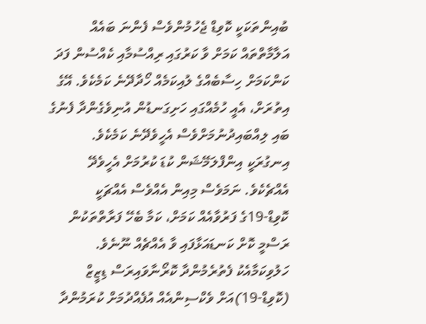ބުއިންތަކަކީ ކޮވިޑް ޖެހުމުންވެސް ފެންނަ ބައެއް އަލާމާތްތައް ކަމަށް ވާ ކަރުގައި ރިއްސުމާއި ކެއްސުން ފަދަ ކަންކަމަށް ހިސާބެއްގެ ލުއިކަމެއް ހޯދާދޭނެ ކަމެކެވެ. އޭގެ އިތުރަށް، އެއީ ހުމެއްގައި ހަށިގަނޑުން އުނިވެގެންދާ ފެނުގެ ބައި ލިއްބައިދުނުމަށްވެސް އެހީވެދޭނެ ކަމެކެވެ. އިނގުރަކީ އިންފްލަމޭޝަން ކުޑަ ކުރުމަށް އެހީވެދޭ އެއްޗެކެވެ. ނަމަވެސް މިއިން އެއްވެސް އެއްޗަކީ ކޮވިޑް-19ގެ ފަރުވާއެއް ކަމަށް، ކަމާ ބެހޭ ފަރާތްތަކުން ރަސްމީ ކޮށް ކަނޑައަޅާފައި ވާ އެއްޗެއް ނޫނެވެ.
ހަލުވިކަމާއެކު ފެތުރެމުންދާ ކޮރޯނާވައިރަސް ޑިޒީޒް (ކޮވިޑް-19)އަށް ވެކްސިންއެއް އުފެއްދުމަށް ކުރަމުންދާ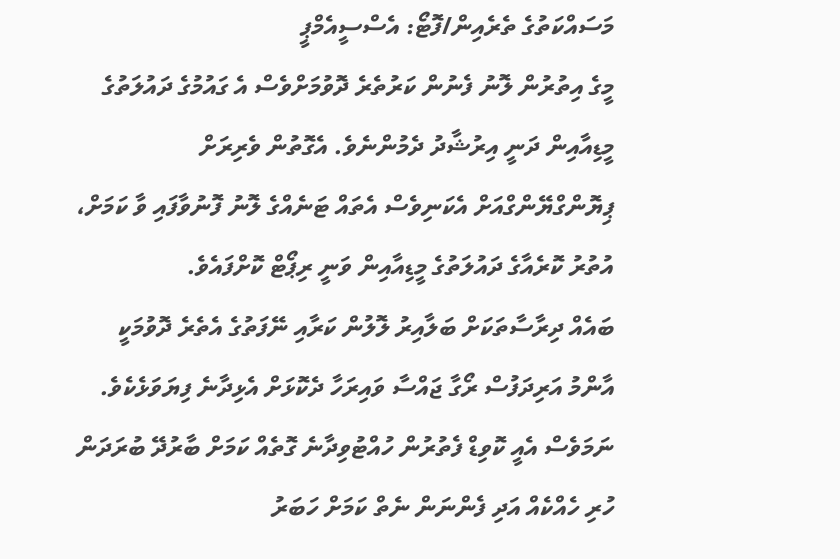މަސައްކަތުގެ ތެރެއިން/ފޮޓޯ: އެސްސީއެމްޕީ
މީގެ އިތުރުން ލޮނު ފެނުން ކަރުތެރެ ދޮވުމަށްވެސް އެ ގައުމުގެ ދައުލަތުގެ މީޑިއާއިން ދަނީ އިރުޝާދު ދެމުންނެވެ. އެގޮތުން ވެރިރަށް ޕިޔޮންގްޔޭންގްއަށް އެކަނިވެސް އެތައް ޓަނެއްގެ ލޮނު ފޮނުވާފައި ވާ ކަމަށް، އުތުރު ކޮރެއާގެ ދައުލަތުގެ މީޑިއާއިން ވަނީ ރިޕޯޓް ކޮށްފައެވެ.
ބައެއް ދިރާސާތަކަށް ބަލާއިރު ލޮލުން ކަރާއި ނޭފަތުގެ އެތެރެ ދޮވުމަކީ އާންމު އަރިދަފުސް ރޯގާ ޖައްސާ ވައިރަހާ ދެކޮޅަށް އެޅިދާނެ ފިޔަވަޅެކެވެ. ނަމަވެސް އެއީ ކޮވިޑް ފެތުރުން ހުއްޓުވިދާނެ ގޮތެއް ކަމަށް ބާރުދޭ ބުރަދަން ހުރި ހެއްކެއް އަދި ފެންނަން ނެތް ކަމަށް ހަބަރު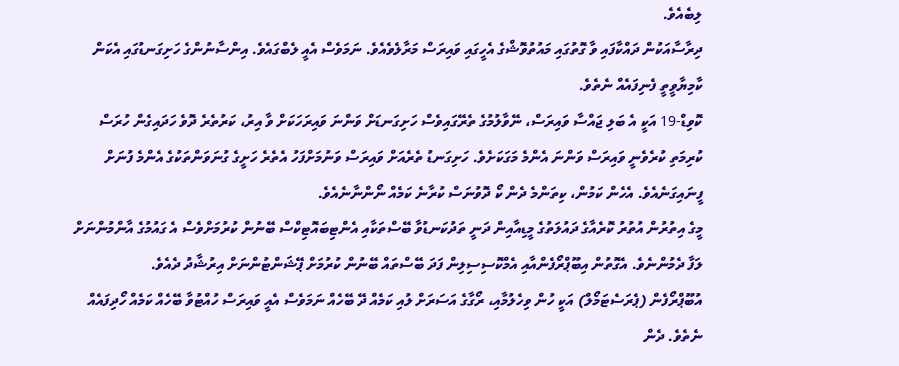ލިބެއެވެ.
ދިރާސާއަކުން ދައްކާފައި ވާ ގޮތުގައި މައުތުވޮޝްގެ އެހީގައި ވައިރަސް މަރާލެވެއެވެ. ނަމަވެސް އެއީ ލެބްގައެވެ. އިންސާނުންގެ ހަށިގަނޑުގައި އެކަން ކާމިޔާވީތީ ފެނިފައެއް ނެތެވެ.
ކޮވިޑް-19 އަކީ އެ ބަލި ޖައްސާ ވައިރަސް، ނޭވާލުމުގެ ތެރޭގައިވެސް ހަށިގަނޑަށް ވަންނަ ވައިރަހަކަށް ވާ އިރު، ކަރުތެރެ ދޮވެ ހަދައިގެން ހުރަސް ކުރިމަތި ކުރެވެނީ ވައިރަސް ވަންނަ އެންމެ މަގަކަށެވެ. ހަށިގަނޑު ތެރެއަށް ވައިރަސް ވަނުމަށްފަހު އެތެރެ ހަށީގެ ގުނަވަންތަކުގެ އެންމެ ފުނަށް ފީނައިގަނެއެވެ. އެހެން ކަމުން، ކިތަންމެ ދެން ކޯ ދޮވުނަސް ކުރާނެ ކަމެއް ނޯންނާނެއެވެ.
މީގެ އިތުރުން އުތުރު ކޮރެއާގެ ދައުލަތުގެ މީޑިއާއިން ދަނީ ތަދުކަނޑުވާ ބޭސްތަކާއި އެންޓިބައޮޓިކްސް ބޭނުން ކުރުމަށްވެސް އެ ގައުމުގެ އާންމުންނަށް ލަފާ ދެމުންނެވެ. އެގޮތުން އިބޫޕްރޯފެންއާއި އެމްކޮސިސިލިން ފަދަ ބޭސްތައް ބޭނުން ކުރުމަށް ޕޭޝަންޓުންނަށް އިރުޝާދު ދެއެވެ.
އުބޫޕްރޯފެން (ޕެރަސެޓަމޯލް) އަކީ ހުން ވިހެލުމާއި، ރޯގާގެ އަސަރަށް ލުއި ކަމެއް ދޭ ބޭހެއް ނަމަވެސް އެއީ ވައިރަސް ހުއްޓުވާ ބޭހެއް ކަމެއް ހޯދިފައެއް ނެތެވެ. ދެން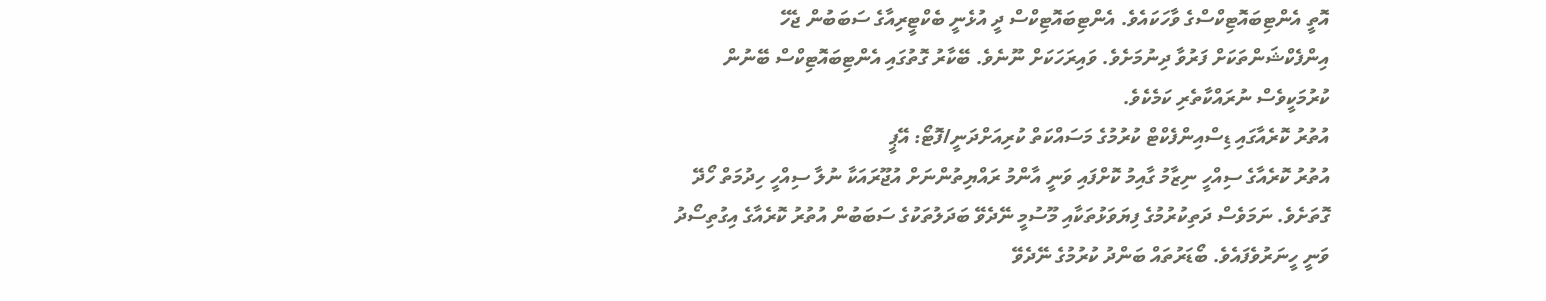އޮތީ އެންޓިބައޮޓިކްސްގެ ވާހަކައެވެ. އެންޓިބައޮޓިކްސް ދީ އުޅެނީ ބެކްޓީރިއާގެ ސަބަބުން ޖެހޭ އިންފެކްޝަންތަކަށް ފަރުވާ ދިނުމަށެވެ. ވައިރަހަކަށް ނޫނެވެ. ބޭކާރު ގޮތުގައި އެންޓިބައޮޓިކްސް ބޭނުން ކުރުމަކީވެސް ނުރައްކާތެރި ކަމެކެވެ.
އުތުރު ކޮރެއާގައި ޑިސްއިންފެކްޓް ކުރުމުގެ މަސައްކަތް ކުރިއަށްދަނީ/ފޮޓޯ: އޭޕީ
އުތުރު ކޮރެއާގެ ސިއްހީ ނިޒާމު ގާއިމު ކޮށްފައި ވަނީ އާންމު ރައްޔިތުންނަށް އުޖޫރައަކާ ނުލާ ސިއްހީ ހިދުމަތް ހޯދޭ ގޮތަށެވެ. ނަމަވެސް ދަތިކުރުމުގެ ފިޔަވަޅުތަކާއި މޫސުމީ ނޭދެވޭ ބަދަލުތަކުގެ ސަބަބުން އުތުރު ކޮރެއާގެ އިގުތިސޯދު ވަނީ ހީނަރުވެފައެވެ. ބޯޑަރުތައް ބަންދު ކުރުމުގެ ނޭދެވޭ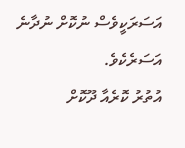އަސަރަކީވެސް ނުކޮށް ނުދާނެ އަސަރެކެވެ.
އުތުރު ކޮރެއާ ދޫކޮށް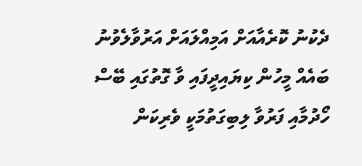ދެކުނު ކޮރެއާއަށް އަމިއްލައަށް އަރުވާލެވުނު ބައެއް މީހުން ކިޔައިދީފައި ވާ ގޮތުގައި ބޭސް ހޯދުމާއި ފަރުވާ ލިބިގަތުމަކީ ވެރިކަން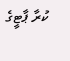ކުރާ ޕާޓީގެ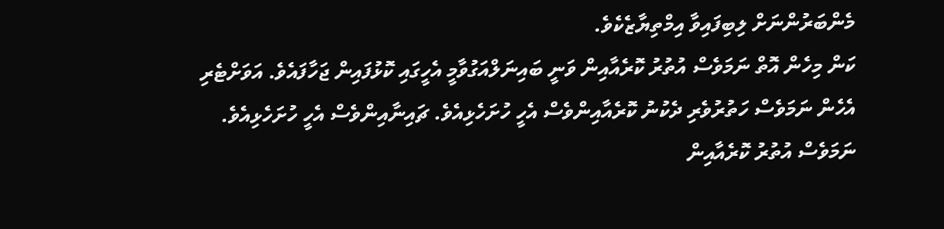މެންބަރުންނަށް ލިބިފައިވާ އިމްތިޔާޒެކެވެ.
ކަން މިހެން އޮތް ނަމަވެސް އުތުރު ކޮރެއާއިން ވަނީ ބައިނަލްއަގުވާމީ އެހީގައި ކޮޅުފައިން ޖަހާފައެވެ. އަވަށްޓެރި އެހެން ނަމަވެސް ހަތުރުވެރި ދެކުނު ކޮރެއާއިންވެސް އެހީ ހުށަހެޅިއެވެ. ޗައިނާއިންވެސް އެހީ ހުށަހެޅިއެވެ. ނަމަވެސް އުތުރު ކޮރެއާއިން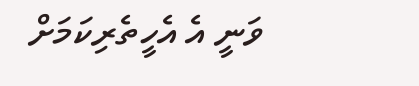ވަނީ އެ އެހީތެރިކަމަށް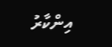އިންކާރު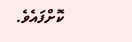ކޮށްފައެވެ.